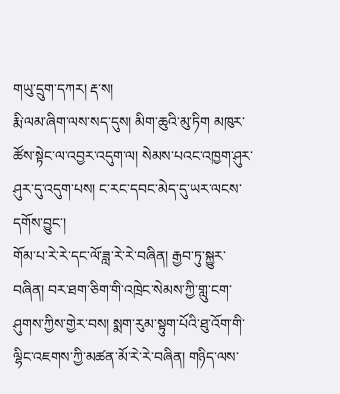གཡུ་དྲུག་དཀར། རྡ་ས།
རྨི་ལམ་ཞིག་ལས་སད་དུས། མིག་ཆུའི་མུ་ཏིག མཁུར་ཚོས་སྟེང་ལ་འབྱར་འདུག་ལ། སེམས་པའང་འཁྱག་ཤུར་ཤུར་དུ་འདུག་པས། ང་རང་དབང་མེད་དུ་ཡར་ལངས་དགོས་བྱུང་།
གོམ་པ་རེ་རེ་དང་ལོ་ཟླ་རེ་རེ་བཞིན། རྒྱབ་ཏུ་སྐྱུར་བཞིན། བར་ཐག་ཅིག་གི་འཁྲེང་སེམས་ཀྱི་གླུ་ངག་ཤུགས་ཀྱིས་གྱེར་བས། སྨག་རུམ་སྟུག་པོའི་ཐུ་འོག་གི་ ལྷིང་འཇགས་ཀྱི་མཚན་མོ་རེ་རེ་བཞིན། གཉིད་ལས་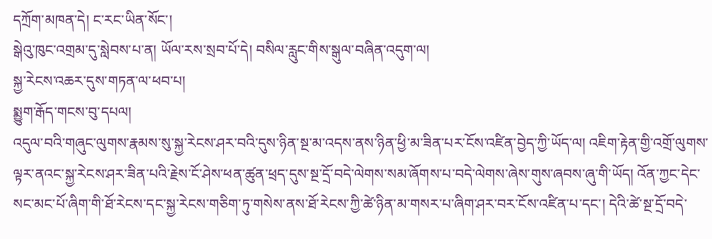དཀྲོག་མཁན་དེ། ང་རང་ཡིན་སོང་།
སྒེའུ་ཁུང་འགྲམ་དུ་སླེབས་པ་ན། ཡོལ་རས་སྲབ་པོ་དེ། བསིལ་རླུང་གིས་སྒུལ་བཞིན་འདུག་ལ།
སྐྱ་རེངས་འཆར་དུས་གཏན་ལ་ཕབ་པ།
སྨྱུག་རྒོད་གངས་བུ་དཔལ།
འདུལ་བའི་གཞུང་ལུགས་རྣམས་སུ་སྐྱ་རེངས་ཤར་བའི་དུས་ཉིན་སྔ་མ་འདས་ནས་ཉིན་ཕྱི་མ་ཟིན་པར་ངོས་འཛིན་བྱེད་ཀྱི་ཡོད་ལ། འཇིག་རྟེན་གྱི་འགྲོ་ལུགས་ལྟར་ནའང་སྐྱ་རེངས་ཤར་ཟིན་པའི་རྗེས་ངོ་ཤེས་ཕན་ཚུན་ཕྲད་དུས་སྔ་དྲོ་བདེ་ལེགས་སམ་ཞོགས་པ་བདེ་ལེགས་ཞེས་གུས་ཞབས་ཞུ་གི་ཡོད། འོན་ཀྱང་དེང་སང་མང་པོ་ཞིག་གི་ཐོ་རེངས་དང་སྐྱ་རེངས་གཅིག་ཏུ་གསེས་ནས་ཐོ་རེངས་ཀྱི་ཚེ་ཉིན་མ་གསར་པ་ཞིག་ཤར་བར་ངོས་འཛིན་པ་དང་། དེའི་ཚེ་སྔ་དྲོ་བདེ་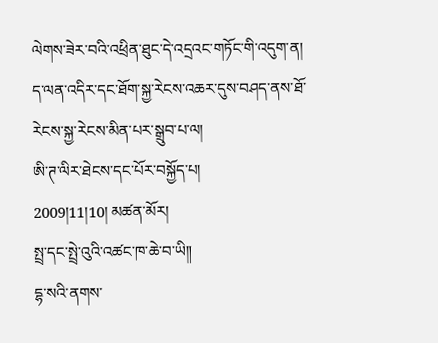ལེགས་ཟེར་བའི་འཕྲིན་ཐུང་དེ་འདྲའང་གཏོང་གི་འདུག་ན། ད་ལན་འདིར་དང་ཐོག་སྐྱ་རེངས་འཆར་དུས་བཤད་ནས་ཐོ་རེངས་སྐྱ་རེངས་མིན་པར་སྒྲུབ་པ་ལ།
ཨི་ཊ་ལིར་ཐེངས་དང་པོར་བསྐྱོད་པ།
2009།11།10། མཚན་མོར།
སྤྲ་དང་སྤྲེ་འུའི་འཚང་ཁ་ཆེ་བ་ཡི༎
དྷ་སའི་ནགས་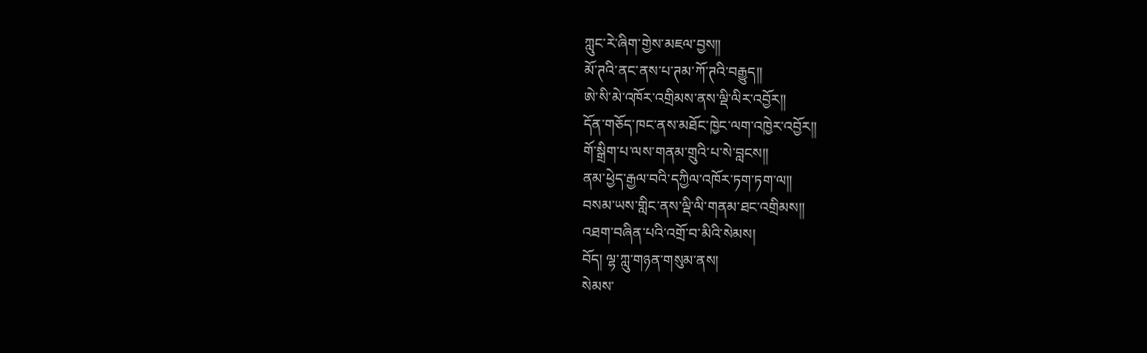ཀླུང་རེ་ཞིག་གྱེས་མཇལ་བྱས༎
མོ་ཊའི་ནང་ནས་པ་ཊམ་ཀོ་ཊའི་བརྒྱུད༎
ཨེ་སི་མེ་འཁོར་འགྲིམས་ནས་ལྡི་ལིར་འབྱོར༎
དོན་གཅོད་ཁང་ནས་མཐོང་ཁྱེང་ལག་འཁྱེར་འབྱོར༎
གོ་སྒྲིག་པ་ལས་གནམ་གྲུའི་པ་སེ་བླངས༎
ནམ་ཕྱེད་རྒྱལ་བའི་དཀྱིལ་འཁོར་ཏག་ཏག་ལ༎
བསམ་ཡས་གླིང་ནས་ལྡི་ལི་གནམ་ཐང་འགྲིམས༎
འཐག་བཞིན་པའི་འགྲོ་བ་མིའི་སེམས།
བོད། ལྷ་ཀླུ་གཉན་གསུམ་ནས།
སེམས་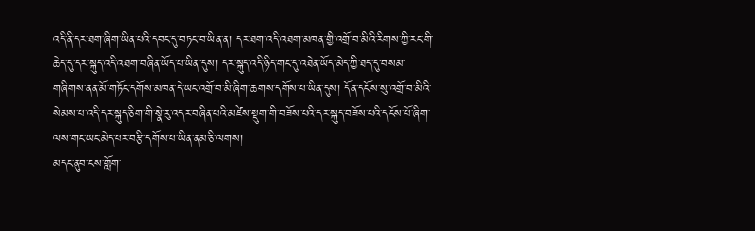འདི་ནི་དར་ཐག་ཞིག་ཡིན་པའི་དབང་དུ་བཏང་བ་ཡིན་ན། དར་ཐག་འདི་འཐག་མཁན་གྱི་འགྲོ་བ་མིའི་རིགས་ཀྱི་རང་གི་ཆེད་དུ་དར་སྐུད་འདི་འཐག་བཞིན་ཡོད་པ་ཡིན་དུས། དར་སྐུད་འདི་ཉིད་གང་དུ་འཐེན་ཡོད་མེད་ཀྱི་ཐད་དུ་བསམ་གཞིགས་ནན་མོ་གཏོང་དགོས་མཁན་དེ་ཡང་འགྲོ་བ་མི་ཞིག་ཆགས་དགོས་པ་ཡིན་དུས། དོན་དངོས་སུ་འགྲོ་བ་མིའི་སེམས་པ་འདི་དར་སྐུད་ཅིག་གི་སྣེ་རུ་འདར་བཞིན་པའི་མཛེས་སྡུག་གི་བཟོས་པའི་དར་སྐུད་བཟོས་པའི་དངོས་པོ་ཞིག་ལས་གང་ཡང་མེད་པར་བརྩི་དགོས་པ་ཡིན་ནམ་ཅི་ལགས།
མདང་ནུབ་ངས་གློག་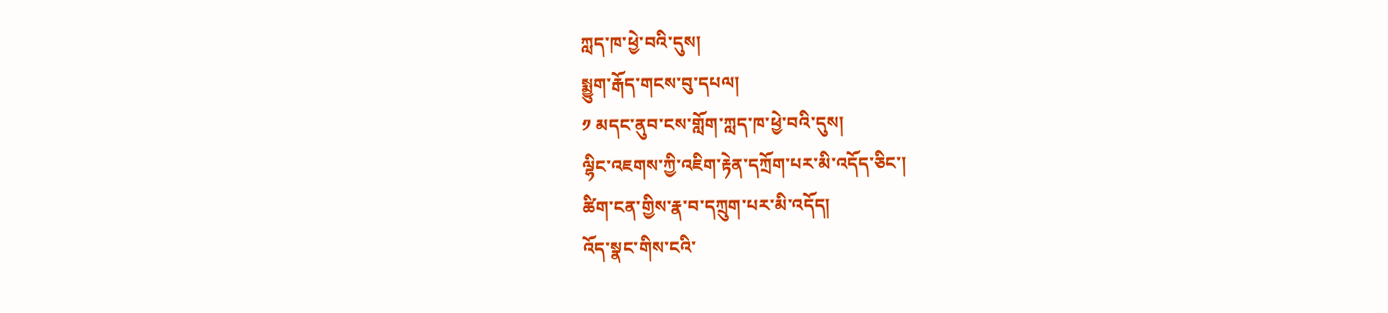ཀླད་ཁ་ཕྱེ་བའི་དུས།
སྨྱུག་རྒོད་གངས་བུ་དཔལ།
༡ མདང་ནུབ་ངས་གློག་ཀླད་ཁ་ཕྱེ་བའི་དུས།
ལྷིང་འཇགས་ཀྱི་འཇིག་རྟེན་དཀྲོག་པར་མི་འདོད་ཅིང་།
ཚིག་ངན་གྱིས་རྣ་བ་དཀྲུག་པར་མི་འདོད།
འོད་སྣང་གིས་ངའི་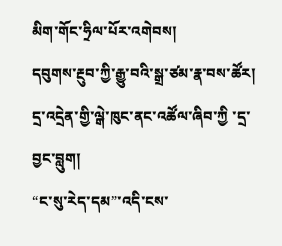མིག་གོང་ཧྲིལ་པོར་འགེབས།
དབུགས་རྔུབ་ཀྱི་རྒྱུ་བའི་སྒྲ་ཙམ་རྣ་བས་ཚོར།
དྲ་འདྲེན་གྱི་ལྒེ་ཁུང་ནང་འཚོལ་ཞིབ་ཀྱི ་དྲ་བྱང་བླུག།
“ང་སུ་རེད་དམ”་འདི་ངས་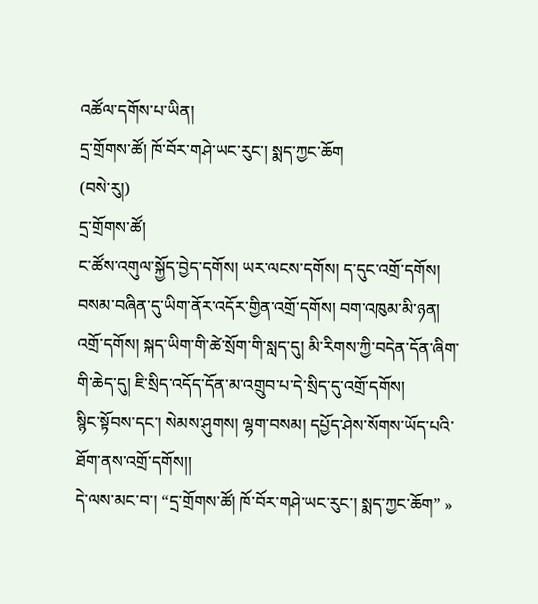འཚོལ་དགོས་པ་ཡིན།
དྲ་གྲོགས་ཚོ། ཁོ་བོར་གཤེ་ཡང་རུང་། སྨད་ཀྱང་ཆོག
(བསེ་རུ།)
དྲ་གྲོགས་ཚོ།
ང་ཚོས་འགུལ་སྐྱོད་བྱེད་དགོས། ཡར་ལངས་དགོས། ད་དུང་འགྲོ་དགོས། བསམ་བཞིན་དུ་ཡིག་ནོར་འདོར་གྱིན་འགྲོ་དགོས། བག་འཁུམ་མི་ཉན། འགྲོ་དགོས། སྐད་ཡིག་གི་ཚེ་སྲོག་གི་སླད་དུ། མི་རིགས་ཀྱི་བདེན་དོན་ཞིག་གི་ཆེད་དུ། ཇི་སྲིད་འདོད་དོན་མ་འགྲུབ་པ་དེ་སྲིད་དུ་འགྲོ་དགོས།
སྙིང་སྟོབས་དང་། སེམས་ཤུགས། ལྷག་བསམ། དཔྱོད་ཤེས་སོགས་ཡོད་པའི་ཐོག་ནས་འགྲོ་དགོས།།
དེ་ལས་མང་བ་། “དྲ་གྲོགས་ཚོ། ཁོ་བོར་གཤེ་ཡང་རུང་། སྨད་ཀྱང་ཆོག” »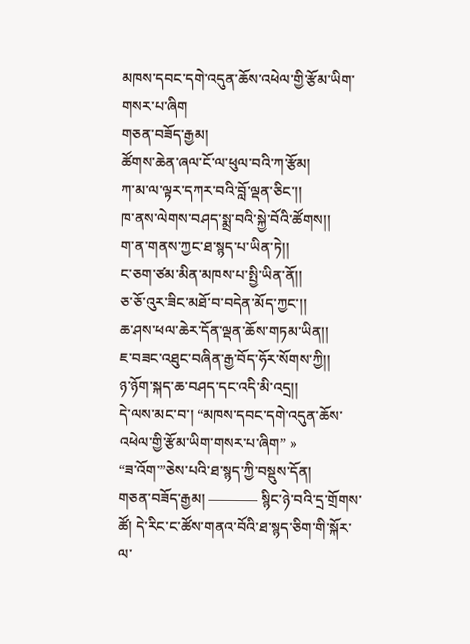མཁས་དབང་དགེ་འདུན་ཆོས་འཕེལ་གྱི་རྩོམ་ཡིག་གསར་པ་ཞིག
གཅན་བཟོད་རྒྱམ།
ཚོགས་ཆེན་ཞལ་ངོ་ལ་ཕུལ་བའི་ཀ་རྩོམ།
ཀ་མ་ལ་ལྟར་དཀར་བའི་བློ་ལྡན་ཅིང་།།
ཁ་ནས་ལེགས་བཤད་སྨྲ་བའི་སྐྱེ་བོའི་ཚོགས།།
ག་ན་གནས་ཀྱང་ཐ་སྙད་པ་ཡིན་ཏེ།།
ང་ཅག་ཙམ་མིན་མཁས་པ་སྤྱི་ཡིན་ནོ།།
ཅ་ཅོ་འུར་ཟིང་མཐོ་བ་བདེན་མོད་ཀྱང་།།
ཆ་ཤས་ཕལ་ཆེར་དོན་ལྡན་ཆོས་གཏམ་ཡིན།།
ཇ་བཟང་འཐུང་བཞིན་རྒྱ་བོད་ཧོར་སོགས་ཀྱི།།
ཉ་ཉོག་སྐད་ཆ་བཤད་དང་འདི་མི་འདྲ།།
དེ་ལས་མང་བ་། “མཁས་དབང་དགེ་འདུན་ཆོས་འཕེལ་གྱི་རྩོམ་ཡིག་གསར་པ་ཞིག” »
“ཟ་འོག་”ཅེས་པའི་ཐ་སྙད་ཀྱི་བསྡུས་དོན།
གཅན་བཟོད་རྒྱམ། ———– སྙིང་ཉེ་བའི་དྲ་གྲོགས་ཚོ། དེ་རིང་ང་ཚོས་གནའ་བོའི་ཐ་སྙད་ཅིག་གི་སྐོར་ལ་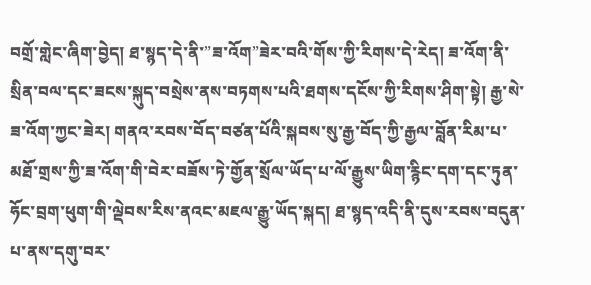བགྲོ་གླེང་ཞིག་བྱེད། ཐ་སྙད་དེ་ནི་”ཟ་འོག”ཟེར་བའི་གོས་ཀྱི་རིགས་དེ་རེད། ཟ་འོག་ནི་སྲིན་བལ་དང་ཟངས་སྐུད་བསྲེས་ནས་བཏགས་པའི་ཐགས་དངོས་ཀྱི་རིགས་ཤིག་སྟེ། རྒྱ་སེ་ཟ་འོག་ཀྱང་ཟེར། གནའ་རབས་བོད་བཙན་པོའི་སྐབས་སུ་རྒྱ་བོད་ཀྱི་རྒྱལ་བློན་རིམ་པ་མཐོ་གྲས་ཀྱི་ཟ་འོག་གི་བེར་བཟོས་ཏེ་གྱོན་སྲོལ་ཡོད་པ་ལོ་རྒྱུས་ཡིག་རྙིང་དག་དང་ཏུན་ཧོང་བྲག་ཕུག་གི་ལྡེབས་རིས་ནའང་མཇལ་རྒྱུ་ཡོད་སྐད། ཐ་སྙད་འདི་ནི་དུས་རབས་བདུན་པ་ནས་དགུ་བར་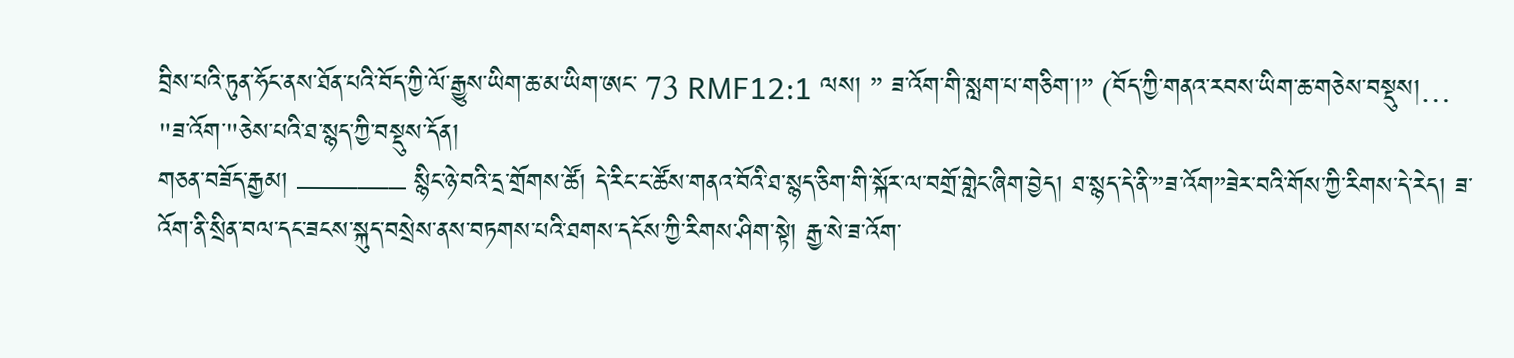བྲིས་པའི་ཏུན་ཧོང་ནས་ཐོན་པའི་བོད་ཀྱི་ལོ་རྒྱུས་ཡིག་ཆ་མ་ཡིག་ཨང་ 73 RMF12:1 ལས། ” ཟ་འོག་གི་སླག་པ་གཅིག་།” (བོད་ཀྱི་གནའ་རབས་ཡིག་ཆ་གཅེས་བསྡུས།…
"ཟ་འོག་"ཅེས་པའི་ཐ་སྙད་ཀྱི་བསྡུས་དོན།
གཅན་བཟོད་རྒྱམ། ———– སྙིང་ཉེ་བའི་དྲ་གྲོགས་ཚོ། དེ་རིང་ང་ཚོས་གནའ་བོའི་ཐ་སྙད་ཅིག་གི་སྐོར་ལ་བགྲོ་གླེང་ཞིག་བྱེད། ཐ་སྙད་དེ་ནི་”ཟ་འོག”ཟེར་བའི་གོས་ཀྱི་རིགས་དེ་རེད། ཟ་འོག་ནི་སྲིན་བལ་དང་ཟངས་སྐུད་བསྲེས་ནས་བཏགས་པའི་ཐགས་དངོས་ཀྱི་རིགས་ཤིག་སྟེ། རྒྱ་སེ་ཟ་འོག་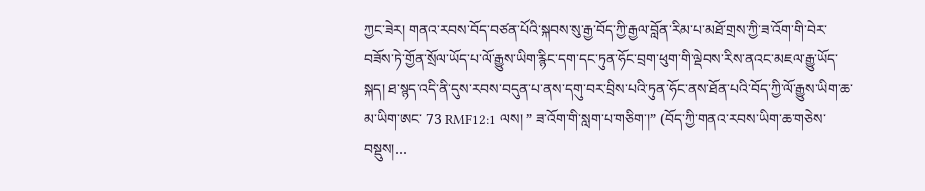ཀྱང་ཟེར། གནའ་རབས་བོད་བཙན་པོའི་སྐབས་སུ་རྒྱ་བོད་ཀྱི་རྒྱལ་བློན་རིམ་པ་མཐོ་གྲས་ཀྱི་ཟ་འོག་གི་བེར་བཟོས་ཏེ་གྱོན་སྲོལ་ཡོད་པ་ལོ་རྒྱུས་ཡིག་རྙིང་དག་དང་ཏུན་ཧོང་བྲག་ཕུག་གི་ལྡེབས་རིས་ནའང་མཇལ་རྒྱུ་ཡོད་སྐད། ཐ་སྙད་འདི་ནི་དུས་རབས་བདུན་པ་ནས་དགུ་བར་བྲིས་པའི་ཏུན་ཧོང་ནས་ཐོན་པའི་བོད་ཀྱི་ལོ་རྒྱུས་ཡིག་ཆ་མ་ཡིག་ཨང་ 73 RMF12:1 ལས། ” ཟ་འོག་གི་སླག་པ་གཅིག་།” (བོད་ཀྱི་གནའ་རབས་ཡིག་ཆ་གཅེས་བསྡུས།…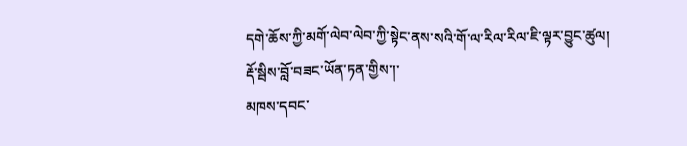དགེ་ཆོས་ཀྱི་མགོ་ལེབ་ལེབ་ཀྱི་སྟེང་ནས་སའི་གོ་ལ་རིལ་རིལ་ཇི་ལྟར་བྱུང་ཚུལ།
རྡོ་སྦིས་བློ་བཟང་ཡོན་ཏན་གྱིས་།་
མཁས་དབང་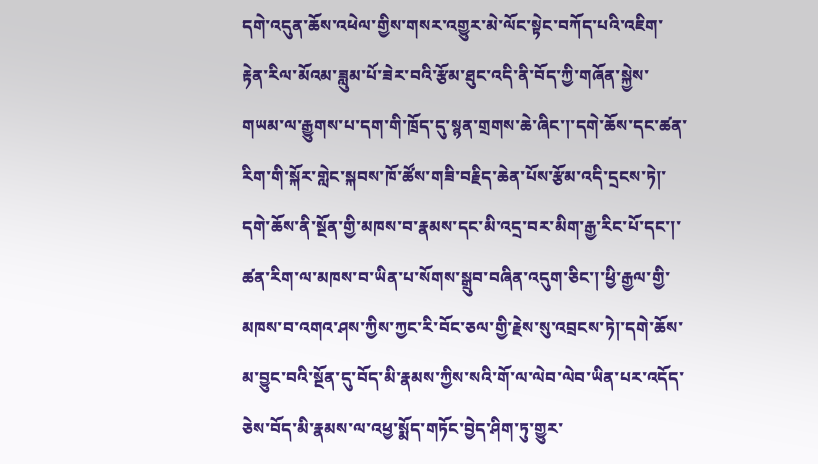དགེ་འདུན་ཆོས་འཕེལ་གྱིས་གསར་འགྱུར་མེ་ལོང་སྟེང་བཀོད་པའི་འཇིག་རྟེན་རིལ་མོའམ་ཟླུམ་པོ་ཟེར་བའི་རྩོམ་ཐུང་འདི་ནི་བོད་ཀྱི་གཞོན་སྐྱེས་གཡམ་ལ་རྒྱུགས་པ་དག་གི་ཁྲོད་དུ་སྙན་གྲགས་ཆེ་ཞིང་།་དགེ་ཆོས་དང་ཚན་རིག་གི་སྐོར་གླེང་སྐབས་ཁོ་ཚོས་གཟི་བརྗིད་ཆེན་པོས་རྩོམ་འདི་དྲངས་ཏེ།་དགེ་ཆོས་ནི་སྔོན་གྱི་མཁས་བ་རྣམས་དང་མི་འདྲ་བར་མིག་རྒྱ་རིང་པོ་དང་།་ཚན་རིག་ལ་མཁས་བ་ཡིན་པ་སོགས་སྒྲུབ་བཞིན་འདུག་ཅིང་།་ཕྱི་རྒྱལ་གྱི་མཁས་བ་འགའ་ཤས་ཀྱིས་ཀྱང་རི་བོང་ཅལ་གྱི་རྗེས་སུ་འབྲངས་ཏེ།་དགེ་ཆོས་མ་བྱུང་བའི་སྔོན་དུ་བོད་མི་རྣམས་ཀྱིས་སའི་གོ་ལ་ལེབ་ལེབ་ཡིན་པར་འདོད་ཅེས་བོད་མི་རྣམས་ལ་འཕྱ་སྨོད་གཏོང་བྱེད་ཤིག་ཏུ་གྱུར་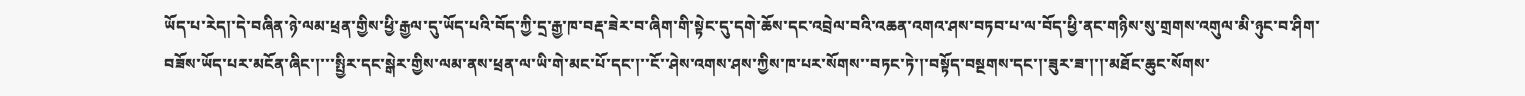ཡོད་པ་རེད།་དེ་བཞིན་ཉེ་ལམ་ཕྲན་གྱིས་ཕྱི་རྒྱལ་དུ་ཡོད་པའི་བོད་ཀྱི་དྲ་རྒྱ་ཁ་བརྡ་ཟེར་བ་ཞིག་གི་སྟེང་དུ་དགེ་ཆོས་དང་འབྲེལ་བའི་འཆན་འགའ་ཤས་བཏབ་པ་ལ་བོད་ཕྱི་ནང་གཉིས་སུ་གྲགས་འགུལ་མི་ཉུང་བ་ཤིག་བཟོས་ཡོད་པར་མངོན་ཞིང་།་་་སྤྱིར་དང་སྒེར་གྱིས་ལམ་ནས་ཕྲན་ལ་ཡི་གེ་མང་པོ་དང་།་་ངོ་་ཤེས་འགས་ཤས་ཀྱིས་ཁ་པར་སོགས་་བཏང་ཏེ་།་བསྟོད་བསྔགས་དང་།་ཟུར་ཟ་།་།་མཐོང་ཆུང་སོགས་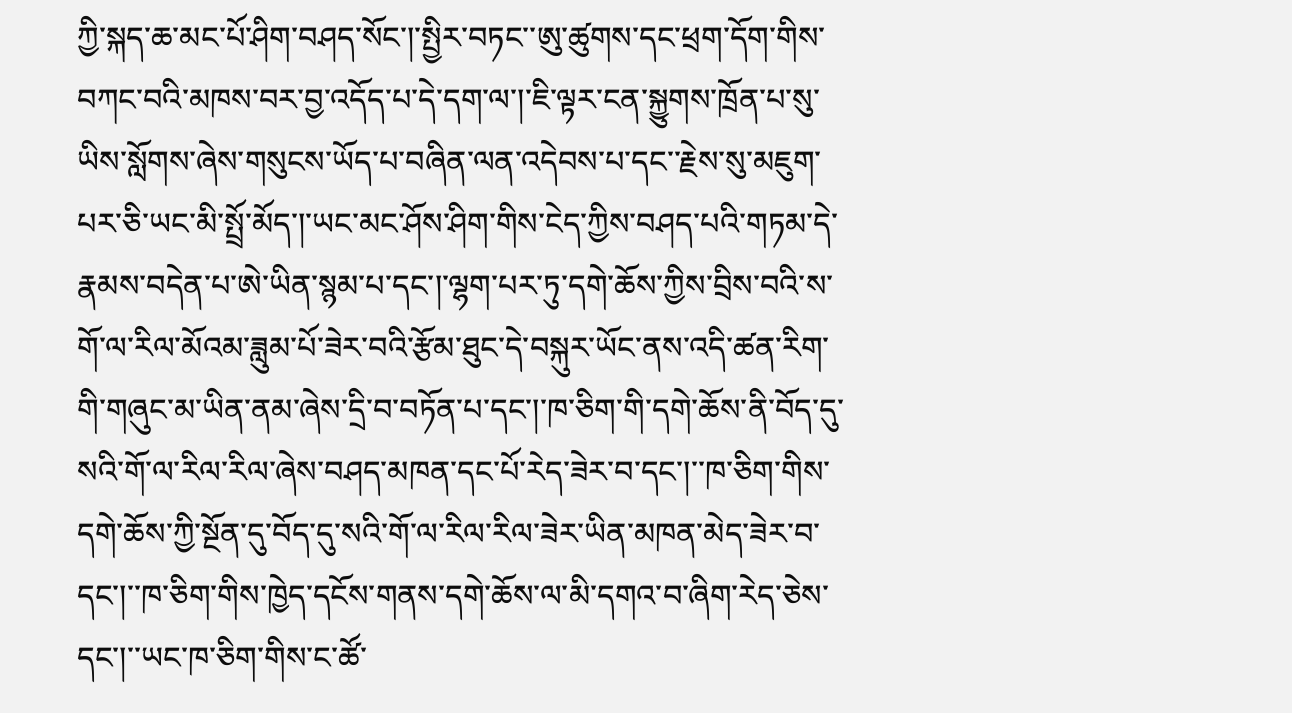ཀྱི་སྐད་ཆ་མང་པོ་ཤིག་བཤད་སོང་།་སྤྱིར་བཏང་་ཨུ་ཚུགས་དང་ཕྲག་དོག་གིས་བཀང་བའི་མཁས་བར་བྱ་འདོད་པ་དེ་དག་ལ་།་ཇི་ལྟར་ངན་སྐྱུགས་ཁྲོན་པ་སུ་ཡིས་སློགས་ཞེས་གསུངས་ཡོད་པ་བཞིན་ལན་འདེབས་པ་དང་་རྗེས་སུ་མཇུག་པར་ཅི་ཡང་མི་སྤྲོ་མོད་།་ཡང་མང་ཤོས་ཤིག་གིས་ངེད་ཀྱིས་བཤད་པའི་གཏམ་དེ་རྣམས་བདེན་པ་ཨེ་ཡིན་སྙམ་པ་དང་།་ལྷག་པར་ཏུ་དགེ་ཆོས་ཀྱིས་བྲིས་བའི་ས་གོ་ལ་རིལ་མོའམ་ཟླུམ་པོ་ཟེར་བའི་རྩོམ་ཐུང་དེ་བསྐུར་ཡོང་ནས་འདི་ཚན་རིག་གི་གཞུང་མ་ཡིན་ནམ་ཞེས་དྲི་བ་བཏོན་པ་དང་།་ཁ་ཅིག་གི་དགེ་ཆོས་ནི་བོད་དུ་སའི་གོ་ལ་རིལ་རིལ་ཞེས་བཤད་མཁན་དང་པོ་རེད་ཟེར་བ་དང་།་་ཁ་ཅིག་གིས་དགེ་ཆོས་ཀྱི་སྔོན་དུ་བོད་དུ་སའི་གོ་ལ་རིལ་རིལ་ཟེར་ཡིན་མཁན་མེད་ཟེར་བ་དང་།་་ཁ་ཅིག་གིས་ཁྱེད་དངོས་གནས་དགེ་ཆོས་ལ་མི་དགའ་བ་ཞིག་རེད་ཅེས་དང་།་་ཡང་ཁ་ཅིག་གིས་ང་ཚོ་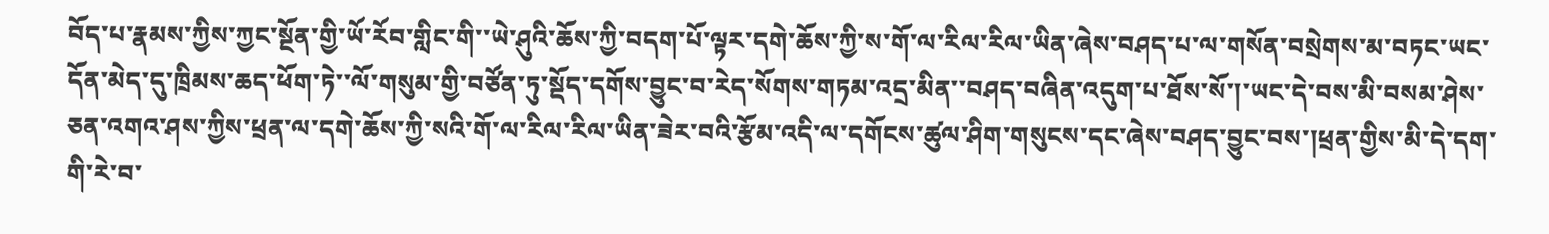བོད་པ་རྣམས་ཀྱིས་ཀྱང་སྔོན་གྱི་ཡོ་རོབ་གླིང་གི་་ཡེ་ཤུའི་ཆོས་ཀྱི་བདག་པོ་ལྟར་དགེ་ཆོས་ཀྱི་ས་གོ་ལ་རིལ་རིལ་ཡིན་ཞེས་བཤད་པ་ལ་གསོན་བསྲེགས་མ་བཏང་ཡང་དོན་མེད་དུ་ཁྲིམས་ཆད་ཕོག་ཏེ་་ལོ་གསུམ་གྱི་བཙོན་ཏུ་སྡོད་དགོས་བྱུང་བ་རེད་སོགས་གཏམ་འདྲ་མིན་་བཤད་བཞིན་འདུག་པ་ཐོས་སོ་།་ཡང་དེ་བས་མི་བསམ་ཤེས་ཅན་འགའ་ཤས་ཀྱིས་ཕྲན་ལ་དགེ་ཆོས་ཀྱི་སའི་གོ་ལ་རིལ་རིལ་ཡིན་ཟེར་བའི་རྩོམ་འདི་ལ་དགོངས་ཚུལ་ཤིག་གསུངས་དང་ཞེས་བཤད་བྱུང་བས་།ཕྲན་གྱིས་མི་དེ་དག་གི་རེ་བ་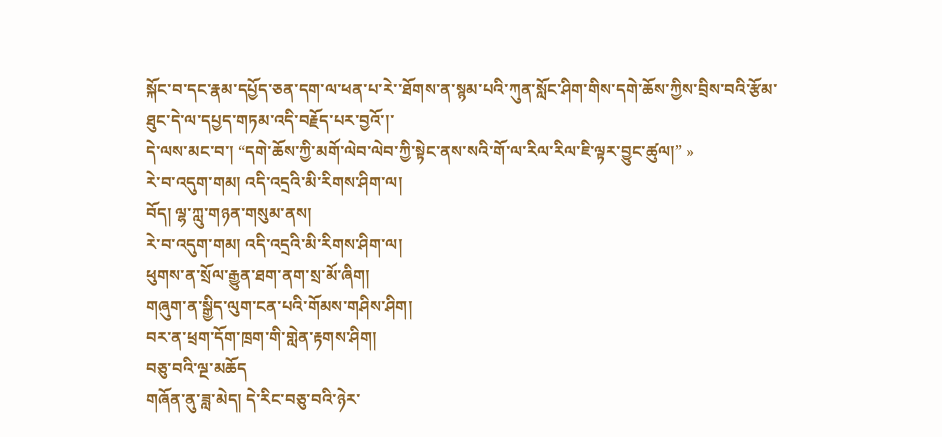སྐོང་བ་དང་རྣམ་དཔྱོད་ཅན་དག་ལ་ཕན་པ་རེ་་ཐོགས་ན་སྙམ་པའི་ཀུན་སློང་ཤིག་གིས་དགེ་ཆོས་ཀྱིས་བྲིས་བའི་རྩོམ་ཐུང་དེ་ལ་དཔྱད་གཏམ་འདི་བརྗོད་པར་བྱའོ་།་
དེ་ལས་མང་བ་། “དགེ་ཆོས་ཀྱི་མགོ་ལེབ་ལེབ་ཀྱི་སྟེང་ནས་སའི་གོ་ལ་རིལ་རིལ་ཇི་ལྟར་བྱུང་ཚུལ།” »
རེ་བ་འདུག་གམ། འདི་འདྲའི་མི་རིགས་ཤིག་ལ།
བོད། ལྷ་ཀླུ་གཉན་གསུམ་ནས།
རེ་བ་འདུག་གམ། འདི་འདྲའི་མི་རིགས་ཤིག་ལ།
ཕུགས་ན་སྲོལ་རྒྱུན་ཐག་ནག་སྲ་མོ་ཞིག།
གཞུག་ན་སྒྱིད་ལུག་ངན་པའི་གོམས་གཤིས་ཤིག།
བར་ན་ཕྲག་དོག་ཁྲག་གི་གླེན་རྟགས་ཤིག།
བཅུ་བའི་ལྔ་མཆོད
གཞོན་ནུ་ཟླ་མེད། དེ་རིང་བཅུ་བའི་ཉེར་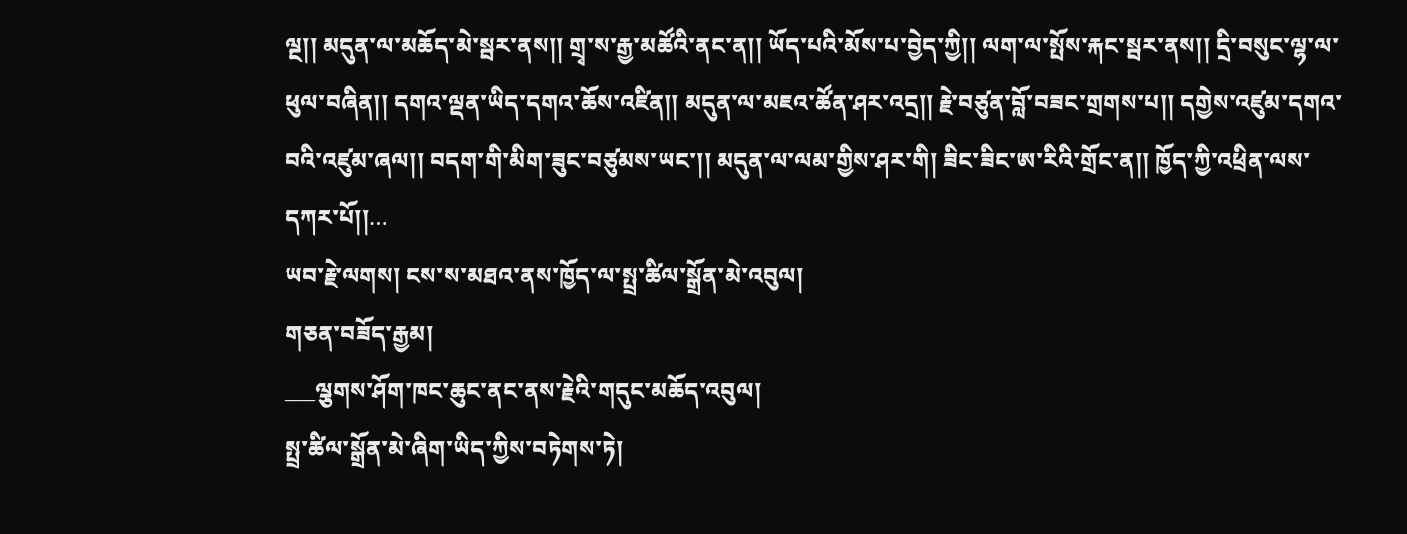ལྔ།། མདུན་ལ་མཆོད་མེ་སྦར་ནས།། གྲྭ་ས་རྒྱ་མཚོའི་ནང་ན།། ཡོད་པའི་མོས་པ་བྱེད་ཀྱི།། ལག་ལ་སྤོས་རྐང་སྦར་ནས།། དྲི་བསུང་ལྷ་ལ་ཕུལ་བཞིན།། དགའ་ལྡན་ཡིད་དགའ་ཆོས་འཛིན།། མདུན་ལ་མཇའ་ཚོན་ཤར་འདྲ།། རྗེ་བཙུན་བློ་བཟང་གྲགས་པ།། དགྱེས་འཛུམ་དགའ་བའི་འཛུམ་ཞལ།། བདག་གི་མིག་ཟུང་བཙུམས་ཡང་།། མདུན་ལ་ལམ་གྱིས་ཤར་གི། ཟིང་ཟིང་ཨ་རིའི་གྲོང་ན།། ཁྱོད་ཀྱི་འཕྲིན་ལས་དཀར་པོ།།…
ཡབ་རྗེ་ལགས། ངས་ས་མཐའ་ནས་ཁྱོད་ལ་སྤྲ་ཚིལ་སྒྲོན་མེ་འབུལ།
གཅན་བཟོད་རྒྱམ།
___ལྕགས་ཤོག་ཁང་ཆུང་ནང་ནས་རྗེའི་གདུང་མཆོད་འབུལ།
སྤྲ་ཚིལ་སྒྲོན་མེ་ཞིག་ཡིད་ཀྱིས་བཏེགས་ཏེ།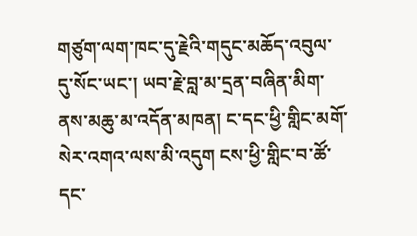གཙུག་ལག་ཁང་དུ་རྗེའི་གདུང་མཆོད་འབུལ་དུ་སོང་ཡང་། ཡབ་རྗེ་བླ་མ་དྲན་བཞིན་མིག་ནས་མཆུ་མ་འདོན་མཁན། ང་དང་ཕྱི་གླིང་མགོ་སེར་འགའ་ལས་མི་འདུག ངས་ཕྱི་གླིང་བ་ཚོ་དང་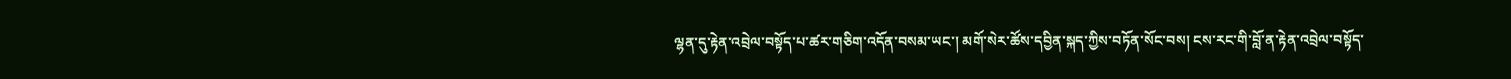ལྷན་དུ་རྟེན་འབྲེལ་བསྟོད་པ་ཚར་གཅིག་འདོན་བསམ་ཡང་། མགོ་སེར་ཚོས་དབྱིན་སྐད་ཀྱིས་བཏོན་སོང་བས། ངས་རང་གི་བློ་ན་རྟེན་འབྲེལ་བསྟོད་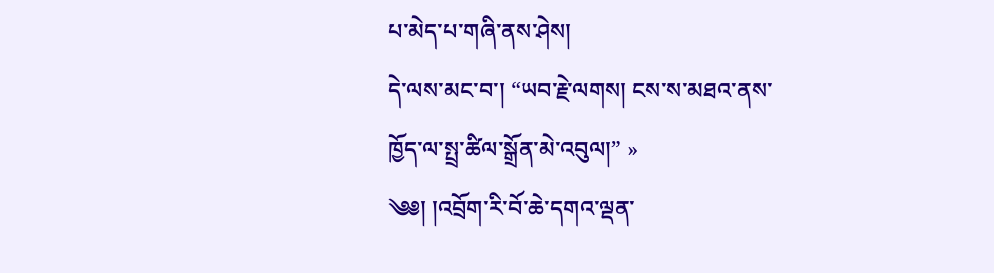པ་མེད་པ་གཞི་ནས་ཤེས།
དེ་ལས་མང་བ་། “ཡབ་རྗེ་ལགས། ངས་ས་མཐའ་ནས་ཁྱོད་ལ་སྤྲ་ཚིལ་སྒྲོན་མེ་འབུལ།” »
༄༅། །འབྲོག་རི་བོ་ཆེ་དགའ་ལྡན་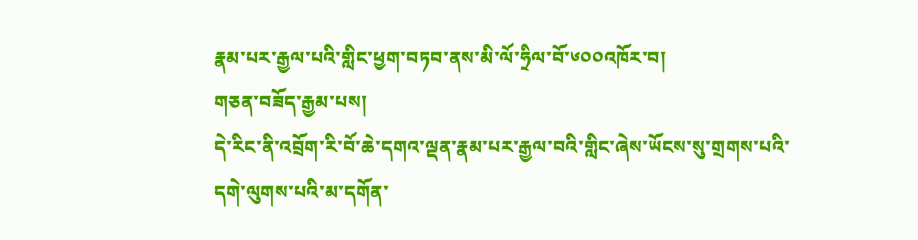རྣམ་པར་རྒྱལ་པའི་གླིང་ཕྱག་བཏབ་ནས་མི་ལོ་ཧྲིལ་བོ་༦༠༠འཁོར་བ།
གཅན་བཟོད་རྒྱམ་པས།
དེ་རིང་ནི་འབྲོག་རི་བོ་ཆེ་དགའ་ལྡན་རྣམ་པར་རྒྱལ་བའི་གླིང་ཞེས་ཡོངས་སུ་གྲགས་པའི་དགེ་ལུགས་པའི་མ་དགོན་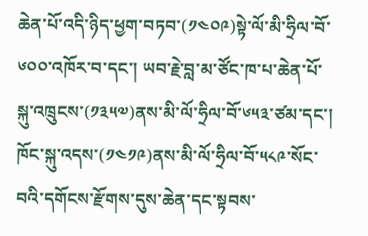ཆེན་པོ་འདི་ཉིད་ཕྱག་བཏབ་(༡༤༠༩)སྟེ་ལོ་མི་ཧྲིལ་བོ་༦༠༠་འཁོར་བ་དང་། ཡབ་རྗེ་བླ་མ་ཙོང་ཁ་པ་ཆེན་པོ་སྐུ་འཁྲུངས་(༡༣༥༧)ནས་མི་ལོ་ཧྲིལ་བོ་༦༥༣་ཙམ་དང་། ཁོང་སྐུ་འདས་(༡༤༡༩)ནས་མི་ལོ་ཧྲིལ་བོ་༥༨༩་སོང་བའི་དགོངས་རྫོགས་དུས་ཆེན་དང་སྟབས་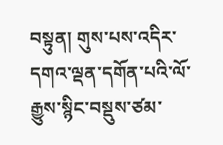བསྟུན། གུས་པས་འདིར་དགའ་ལྡན་དགོན་པའི་ལོ་རྒྱུས་སྙིང་བསྡུས་ཙམ་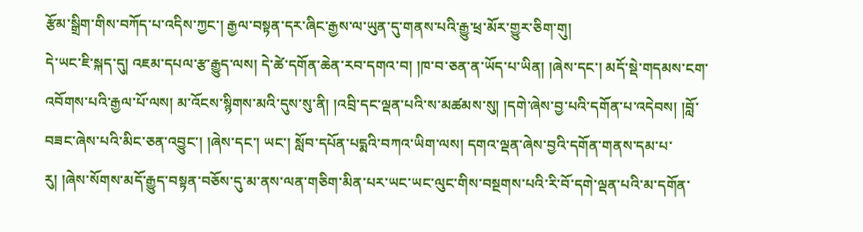རྩོམ་སྒྲིག་གིས་བཀོད་པ་འདིས་ཀྱང་། རྒྱལ་བསྟན་དར་ཞིང་རྒྱས་ལ་ཡུན་དུ་གནས་པའི་རྒྱུ་ཕྲ་མོར་གྱུར་ཅིག་གུ།
དེ་ཡང་ཇི་སྐད་དུ། འཇམ་དཔལ་རྩ་རྒྱུད་ལས། དེ་ཚེ་དགོན་ཆེན་རབ་དགའ་བ། །ཁ་བ་ཅན་ན་ཡོད་པ་ཡིན། །ཞེས་དང་། མདོ་སྡེ་གདམས་ངག་འབོགས་པའི་རྒྱལ་པོ་ལས། མ་འོངས་སྙིགས་མའི་དུས་སུ་ནི། །འབྲི་དང་ལྡན་པའི་ས་མཚམས་སུ། །དགེ་ཞེས་བྱ་པའི་དགོན་པ་འདེབས། །བློ་བཟང་ཞེས་པའི་མིང་ཅན་འབྱུང་། །ཞེས་དང་། ཡང་། སློབ་དཔོན་པདྨའི་བཀའ་ཡིག་ལས། དགའ་ལྡན་ཞེས་བྱའི་དགོན་གནས་དམ་པ་རུ། །ཞེས་སོགས་མདོ་རྒྱུད་བསྟན་བཅོས་དུ་མ་ནས་ལན་གཅིག་མིན་པར་ཡང་ཡང་ལུང་གིས་བསྔགས་པའི་རི་བོ་དགེ་ལྡན་པའི་མ་དགོན་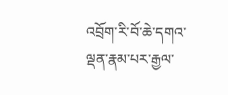འབྲོག་རི་བོ་ཆེ་དགའ་ལྡན་རྣམ་པར་རྒྱལ་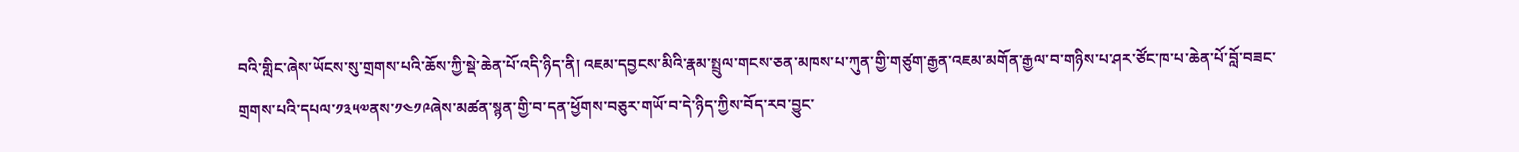བའི་གླིང་ཞེས་ཡོངས་སུ་གྲགས་པའི་ཆོས་ཀྱི་སྡེ་ཆེན་པོ་འདི་ཉིད་ནི། འཇམ་དབྱངས་མིའི་རྣམ་སྤྲུལ་གངས་ཅན་མཁས་པ་ཀུན་གྱི་གཙུག་རྒྱན་འཇམ་མགོན་རྒྱལ་བ་གཉིས་པ་ཤར་ཙོང་ཁ་པ་ཆེན་པོ་བློ་བཟང་གྲགས་པའི་དཔལ་༡༣༥༧ནས་༡༤༡༩ཞེས་མཚན་སྙན་གྱི་བ་དན་ཕྱོགས་བཅུར་གཡོ་བ་དེ་ཉིད་ཀྱིས་བོད་རབ་བྱུང་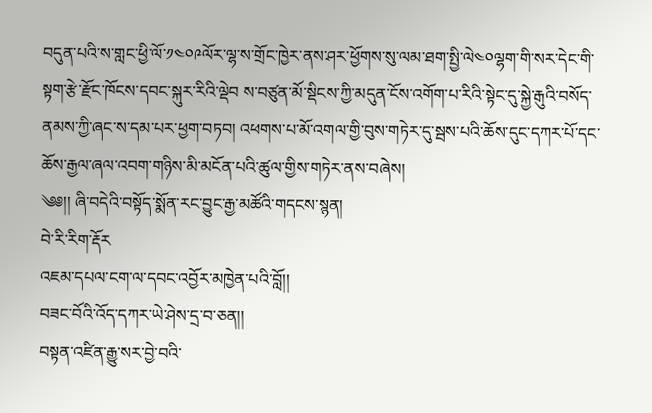བདུན་པའི་ས་གླང་ཕྱི་ལོ་༡༤༠༩ལོར་ལྷ་ས་གྲོང་ཁྱེར་ནས་ཤར་ཕྱོགས་སུ་ལམ་ཐག་སྤྱི་ལེ༤༠ལྷག་གི་སར་དེང་གི་སྟག་རྩེ་རྫོང་ཁོངས་དབང་སྐུར་རིའི་ལྡེབ ས་བཙུན་མོ་སྡིངས་ཀྱི་མདུན་ངོས་འགོག་པ་རིའི་སྟེང་དུ་སྐྱེ་རྒུའི་བསོད་ནམས་ཀྱི་ཞང་ས་དམ་པར་ཕྱག་བཏབ། འཕགས་པ་མོ་འགལ་གྱི་བུས་གཏེར་དུ་སྦས་པའི་ཆོས་དུང་དཀར་པོ་དང་ཆོས་རྒྱལ་ཞལ་འབག་གཉིས་མི་མངོན་པའི་ཚུལ་གྱིས་གཏེར་ནས་བཞེས།
༄༅།། ཞི་བདེའི་བསྟོད་སྨོན་རང་བྱུང་རྒྱ་མཚོའི་གདངས་སྙན།
བེ་རི་རིག་རྡོར
འཇམ་དཔལ་ངག་ལ་དབང་འབྱོར་མཁྱེན་པའི་བློ།།
བཟང་བོའི་འོད་དཀར་ཡེ་ཤེས་དྲ་བ་ཅན།།
བསྟན་འཛིན་རྒྱུ་སར་བྱེ་བའི་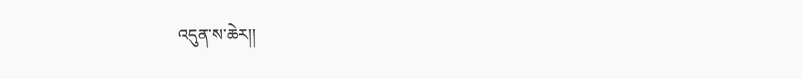འདུན་ས་ཆེར།།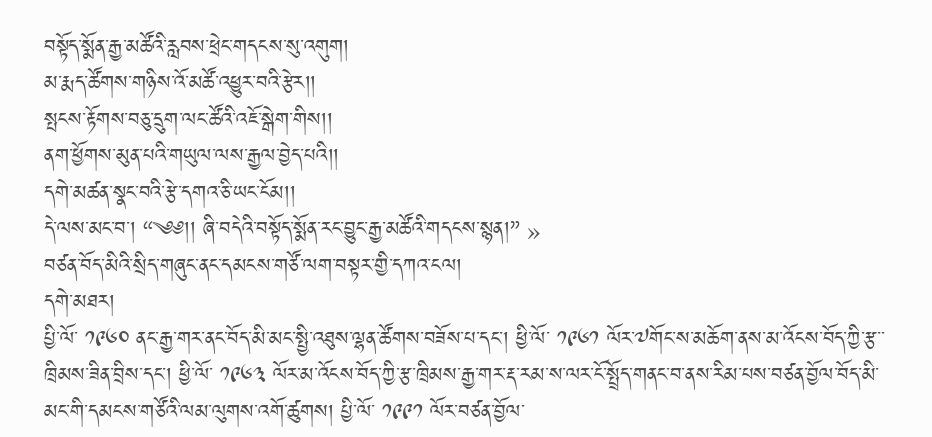བསྟོད་སྨོན་རྒྱ་མཚོའི་རླབས་ཕྲེང་གདངས་སུ་འགུག།
མ་རྨད་ཚོགས་གཉིས་འོ་མཚོ་འཕྱུར་བའི་རྩེར།།
སྤངས་རྟོགས་བཅུ་དྲུག་ལང་ཚོའི་འཇོ་སྒེག་གིས།།
ནག་ཕྱོགས་མུན་པའི་གཡུལ་ལས་རྒྱལ་བྱེད་པའི།།
དགེ་མཚན་སྣང་བའི་རྩེ་དགའ་ཅི་ཡང་ངོམ།།
དེ་ལས་མང་བ་། “༄༅།། ཞི་བདེའི་བསྟོད་སྨོན་རང་བྱུང་རྒྱ་མཚོའི་གདངས་སྙན།” »
བཙན་བོད་མིའི་སྲིད་གཞུང་ནང་དམངས་གཙོ་ལག་བསྟར་གྱི་དཀའ་ངལ།
དགེ་མཐར།
པྱི་ལོ་ ༡༩༦༠ ནང་རྒྱ་གར་ནང་བོད་མི་མང་སྤྱི་འཐུས་ལྷན་ཚོགས་བཟོས་པ་དང་། ཕྱི་ལོ་ ༡༩༦༡ ལོར་༧གོང་ས་མཆོག་ནས་མ་འོངས་བོད་ཀྱི་རྩ་་ཁྲིམས་ཟིན་བྲིས་དང་། ཕྱི་ལོ་ ༡༩༦༣ ལོར་མ་འོངས་བོད་ཀྱི་རྩ་ཁྲིམས་རྒྱ་གར་རྡ་རམ་ས་ལར་ངོ་སྤྲོད་གནང་བ་ནས་རིམ་པས་བཙན་བྱོལ་བོད་མི་མང་གི་དམངས་གཙོའི་ལམ་ལུགས་འགོ་ཚུགས། པྱི་ལོ་ ༡༩༩༡ ལོར་བཙན་བྱོལ་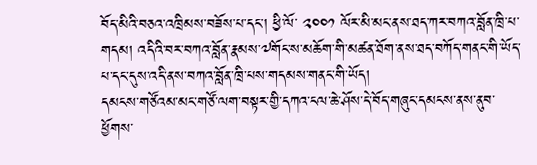བོད་མིའི་བཅའ་འཁྲིམས་བཟོས་པ་དང་། ཕྱི་ལོ་ ༢༠༠༡ ལོར་མི་མང་ནས་ཐད་ཀར་བཀའ་བློན་ཁྲི་པ་གདམ། འདིའི་བར་བཀའ་བློན་རྣམས་༧གོང་ས་མཆོག་གི་མཚན་ཐོག་ནས་ཐད་བཀོད་གནང་གི་ཡོད་པ་དང་དུས་འདི་ནས་བཀའ་བློན་ཁྲི་པས་གདམས་གནང་གི་ཡོད།
དམངས་གཙོའམ་མང་གཙོ་ལག་བསྟར་གྱི་དཀའ་ངལ་ཆེ་ཤོས་དེ་བོད་གཞུང་དམངས་ནས་ནུབ་ཕྱོགས་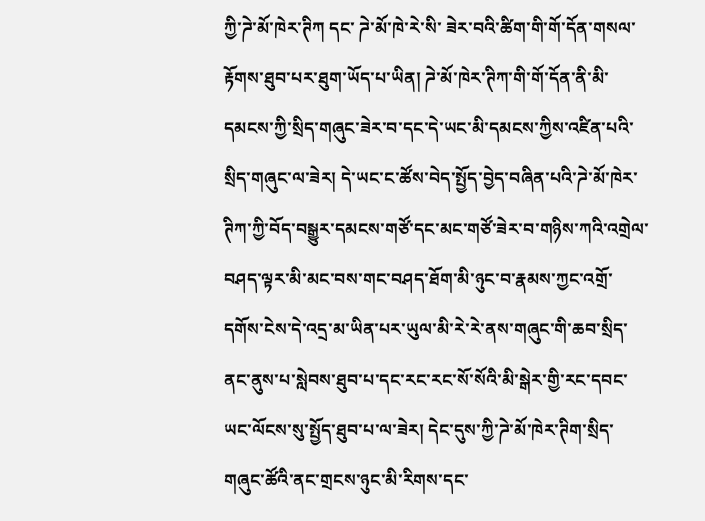ཀྱི་ཌེ་མོ་ཁེར་ཊིཀ དང་ ཌེ་མོ་ཁེ་རེ་སི་ ཟེར་བའི་ཚིག་གི་གོ་དོན་གསལ་རྟོགས་ཐུབ་པར་ཐུག་ཡོད་པ་ཡིན། ཌེ་མོ་ཁེར་ཊིཀ་གི་གོ་དོན་ནི་མི་དམངས་ཀྱི་སྲིད་གཞུང་ཟེར་བ་དང་དེ་ཡང་མི་དམངས་ཀྱིས་འཛིན་པའི་སྲིད་གཞུང་ལ་ཟེར། དེ་ཡང་ང་ཚོས་བེད་སྤྱོད་བྱེད་བཞིན་པའི་ཌེ་མོ་ཁེར་ཊིཀ་ཀྱི་བོད་བསྒྱུར་དམངས་གཙོ་དང་མང་གཙོ་ཟེར་བ་གཉིས་ཀའི་འགྲེལ་བཤད་ལྟར་མི་མང་བས་གང་བཤད་ཐོག་མི་ཉུང་བ་རྣམས་ཀྱང་འགྲོ་དགོས་ངེས་དེ་འདྲ་མ་ཡིན་པར་ཡུལ་མི་རེ་རེ་ནས་གཞུང་གི་ཆབ་སྲིད་ནང་ནུས་པ་སླེབས་ཐུབ་པ་དང་རང་རང་སོ་སོའི་མི་སྒེར་གྱི་རང་དབང་ཡང་ལོངས་སུ་སྤྱོད་ཐུབ་པ་ལ་ཟེར། དེང་དུས་ཀྱི་ཌེ་མོ་ཁེར་ཊིག་སྲིད་གཞུང་ཚོའི་ནང་གྲངས་ཉུང་མི་རིགས་དང་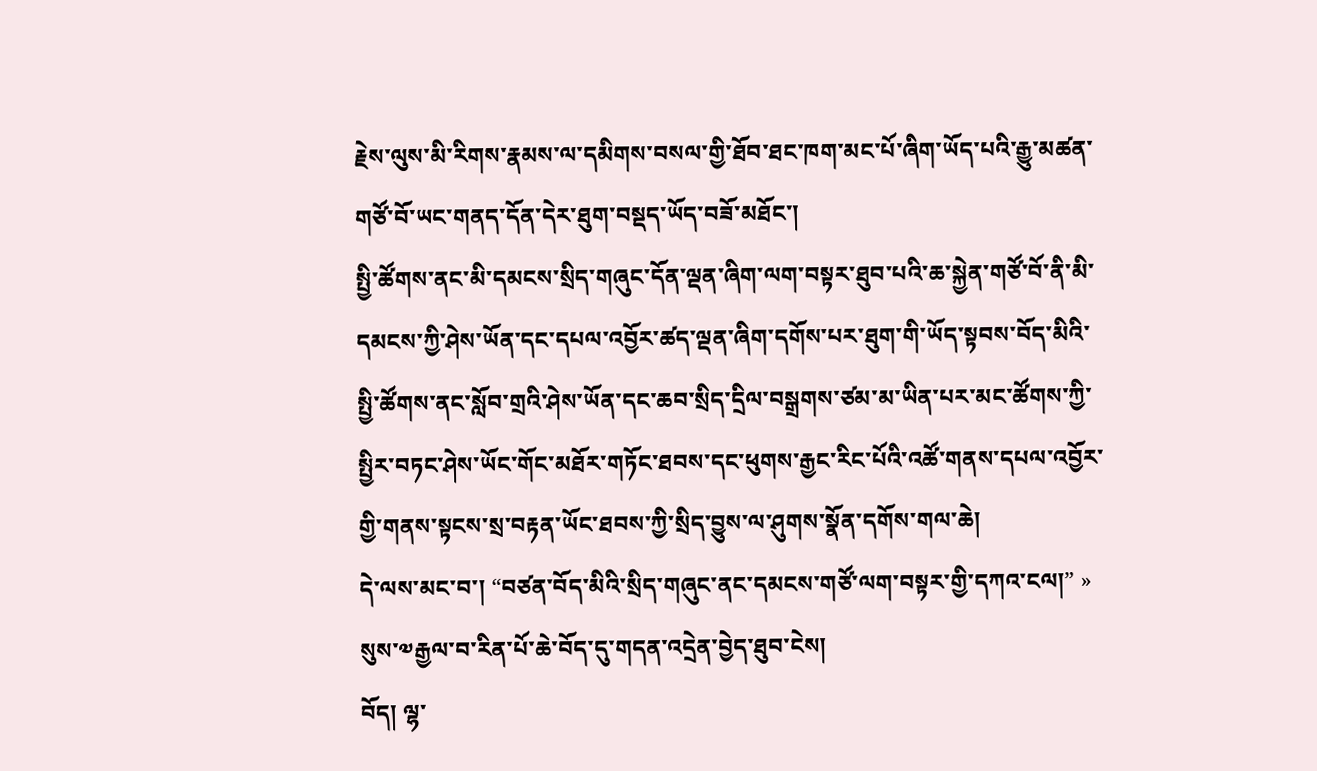རྗེས་ལུས་མི་རིགས་རྣམས་ལ་དམིགས་བསལ་གྱི་ཐོབ་ཐང་ཁག་མང་པོ་ཞིག་ཡོད་པའི་རྒྱུ་མཚན་གཙོ་བོ་ཡང་གནད་དོན་དེར་ཐུག་བསྡད་ཡོད་བཟོ་མཐོང་།
སྤྱི་ཚོགས་ནང་མི་དམངས་སྲིད་གཞུང་དོན་ལྡན་ཞིག་ལག་བསྟར་ཐུབ་པའི་ཆ་སྐྱེན་གཙོ་བོ་ནི་མི་དམངས་ཀྱི་ཤེས་ཡོན་དང་དཔལ་འབྱོར་ཚད་ལྡན་ཞིག་དགོས་པར་ཐུག་གི་ཡོད་སྟབས་བོད་མིའི་སྤྱི་ཚོགས་ནང་སློབ་གྲའི་ཤེས་ཡོན་དང་ཆབ་སྲིད་དྲིལ་བསྒྲགས་ཙམ་མ་ཡིན་པར་མང་ཚོགས་ཀྱི་སྤྱིར་བཏང་ཤེས་ཡོང་གོང་མཐོར་གཏོང་ཐབས་དང་ཕུགས་རྒྱང་རིང་པོའི་འཚོ་གནས་དཔལ་འབྱོར་གྱི་གནས་སྟངས་སྲ་བརྟན་ཡོང་ཐབས་ཀྱི་སྲིད་བྱུས་ལ་ཤུགས་སྣོན་དགོས་གལ་ཆེ།
དེ་ལས་མང་བ་། “བཙན་བོད་མིའི་སྲིད་གཞུང་ནང་དམངས་གཙོ་ལག་བསྟར་གྱི་དཀའ་ངལ།” »
སུས་༧རྒྱལ་བ་རིན་པོ་ཆེ་བོད་དུ་གདན་འདྲེན་བྱེད་ཐུབ་ངེས།
བོད། ལྷ་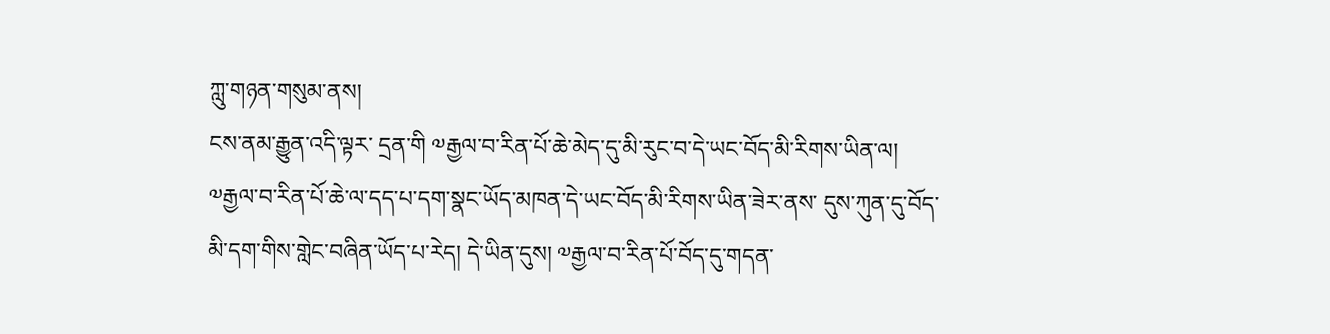ཀླུ་གཉན་གསུམ་ནས།
ངས་ནམ་རྒྱུན་འདི་ལྟར་ དྲན་གི ༧རྒྱལ་བ་རིན་པོ་ཆེ་མེད་དུ་མི་རུང་བ་དེ་ཡང་བོད་མི་རིགས་ཡིན་ལ། ༧རྒྱལ་བ་རིན་པོ་ཆེ་ལ་དད་པ་དག་སྣང་ཡོད་མཁན་དེ་ཡང་བོད་མི་རིགས་ཡིན་ཟེར་ནས་ དུས་ཀུན་དུ་བོད་མི་དག་གིས་གླེང་བཞིན་ཡོད་པ་རེད། དེ་ཡིན་དུས། ༧རྒྱལ་བ་རིན་པོ་བོད་དུ་གདན་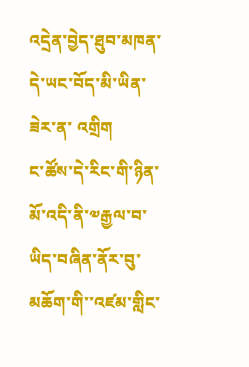འདྲེན་བྱེད་ཐུབ་མཁན་དེ་ཡང་བོད་མི་ཡིན་ཟེར་ན་ འགྲིག
ང་ཚོས་དེ་རིང་གི་ཉིན་ མོ་འདི་ནི་༧རྒྱལ་བ་ཡིད་བཞིན་ནོར་བུ་མཆོག་གི་་འཛམ་གླིང་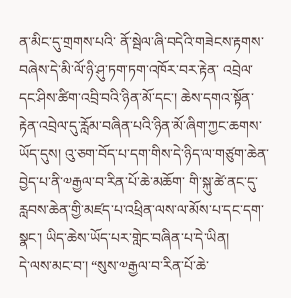ན་མིང་དུ་གྲགས་པའི་ ནོ་སྦེལ་ཞི་བདེའི་གཟེངས་རྟགས་བཞེས་དེ་མི་ལོ་ཉི་ཤུ་ཏག་ཏག་འཁོར་བར་རྟེན་ འབྲེལ་དང་ཤིས་ཚིག་འབྲི་བའི་ཉིན་མོ་དང་། ཆེས་དགའ་སྟོན་རྟེན་འབྲེལ་དུ་རློམ་བཞིན་པའི་ཉིན་མོ་ཞིག་ཀྱང་ཆགས་ཡོད་དུས། འུ་ཅག་བོད་པ་དག་གིས་དེ་ཉིད་ལ་གཙུག་ཆེན་བྱེད་པ་ནི་༧རྒྱལ་བ་རིན་པོ་ཆེ་མཆོག་ གི་སྐུ་ཚེ་ནང་དུ་རླབས་ཆེན་གྱི་མཛད་པ་འཕྲིན་ལས་ལ་མོས་པ་དང་དག་སྣང་། ཡིད་ཆེས་ཡོད་པར་གླེང་བཞིན་པ་དེ་ཡིན།
དེ་ལས་མང་བ་། “སུས་༧རྒྱལ་བ་རིན་པོ་ཆེ་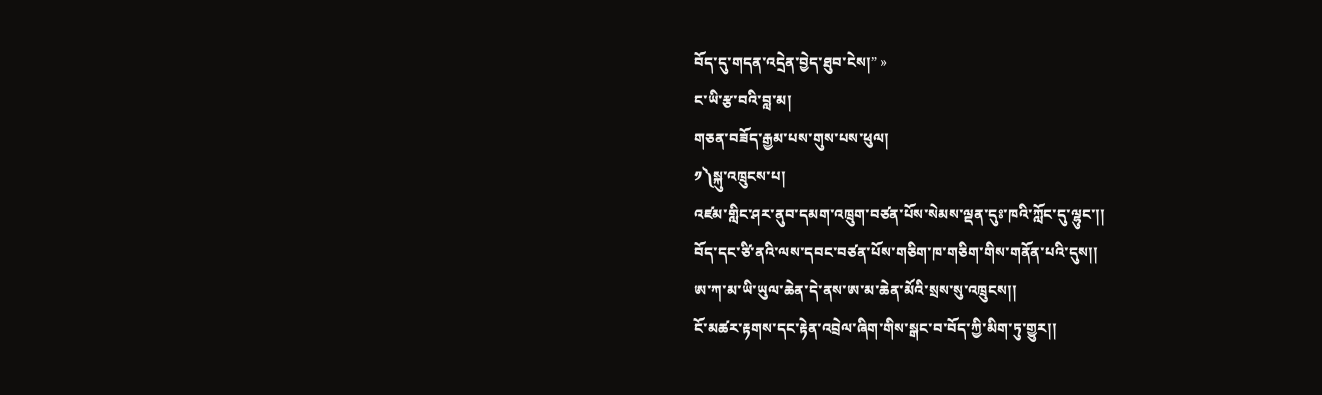བོད་དུ་གདན་འདྲེན་བྱེད་ཐུབ་ངེས།” »
ང་ཡི་རྩ་བའི་བླ་མ།
གཅན་བཟོད་རྒྱམ་པས་གུས་པས་ཕུལ།
༡༽སྐུ་འཁྲུངས་པ།
འཛམ་གླིང་ཤར་ནུབ་དམག་འཁྲུག་བཙན་པོས་སེམས་ལྡན་དུཿ་ཁའི་ཀློང་དུ་ལྷུང་།།
བོད་དང་ཙི་ནའི་ལས་དབང་བཙན་པོས་གཅིག་ཁ་གཅིག་གིས་གནོན་པའི་དུས།།
ཨ་ཀ་མ་ཡི་ཡུལ་ཆེན་དེ་ནས་ཨ་མ་ཆེན་མོའི་སྲས་སུ་འཁྲུངས།།
ངོ་མཚར་རྟགས་དང་རྟེན་འབྲེལ་ཞིག་གིས་སྒང་བ་བོད་ཀྱི་མིག་ཏུ་གྱུར།།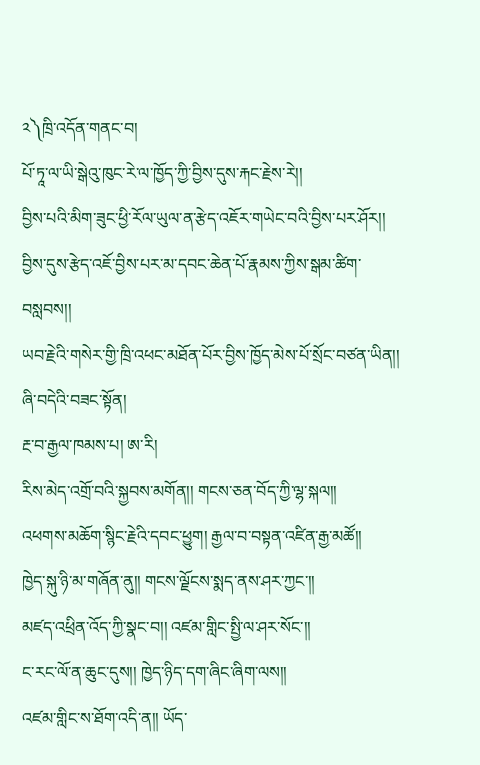༢༽ཁྲི་འདོན་གནང་བ།
པོ་ཏཱ་ལ་ཡི་སྒེའུ་ཁུང་རེ་ལ་ཁྱོད་ཀྱི་བྱིས་དུས་རྐང་རྗེས་རེ།།
བྱིས་པའི་མིག་ཟུང་ཕྱི་རོལ་ཡུལ་ན་རྩེད་འཇོར་གཡེང་བའི་བྱིས་པར་ཤོར།།
བྱིས་དུས་རྩེད་འཇོ་བྱིས་པར་མ་དབང་ཆེན་པོ་རྣམས་ཀྱིས་སྒམ་ཚིག་བསླབས།།
ཡབ་རྗེའི་གསེར་གྱི་ཁྲི་འཕང་མཐོན་པོར་བྱིས་ཁྱོད་མེས་པོ་སྲོང་བཙན་ཡིན།།
ཞི་བདེའི་བཟང་སྟོན།
རྔ་བ་རྒྱལ་ཁམས་པ། ཨ་རི།
རིས་མེད་འགྲོ་བའི་སྐྱབས་མགོན།། གངས་ཅན་བོད་ཀྱི་ལྷ་སྐལ།།
འཕགས་མཆོག་སྙིང་རྗེའི་དབང་ཕྱུག། རྒྱལ་བ་བསྟན་འཛིན་རྒྱ་མཚོ།།
ཁྱེད་སྐུ་ཉི་མ་གཞོན་ནུ།། གངས་ལྗོངས་སྨད་ནས་ཤར་ཀྱང་།།
མཛད་འཕྲིན་འོད་ཀྱི་སྣང་བ།། འཛམ་གླིང་སྤྱི་ལ་ཤར་སོང་།།
ང་རང་ལོ་ན་ཆུང་དུས།། ཁྱེད་ཉིད་དག་ཞིང་ཞིག་ལས།།
འཛམ་གླིང་ས་ཐོག་འདི་ན།། ཡོད་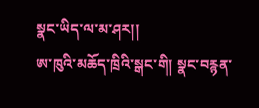སྣང་ཡིད་ལ་མ་ཤར།།
ཨ་ཁུའི་མཆོད་ཁྲིའི་སྒང་གི། སྣང་བརྙན་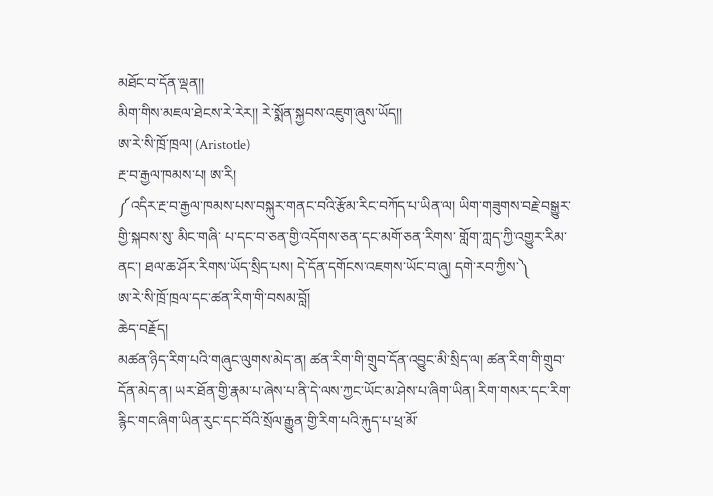མཐོང་བ་དོན་ལྡན།།
མིག་གིས་མཇལ་ཐེངས་རེ་རེར།། རེ་སྨོན་སྐྱབས་འཇུག་ཞུས་ཡོད།།
ཨ་རེ་སི་ཁྲོ་ཁྲལ། (Aristotle)
རྔ་བ་རྒྱལ་ཁམས་པ། ཨ་རི།
༼འདིར་རྔ་བ་རྒྱལ་ཁམས་པས་བསྐུར་གནང་བའི་རྩོམ་རིང་བཀོད་པ་ཡིན་ལ། ཡིག་གཟུགས་བརྗེ་བསྒྱུར་གྱི་སྐབས་སུ་ མིང་གཞི་ པ་དང་བ་ཅན་གྱི་འདོགས་ཅན་དང་མགོ་ཅན་རིགས་ གློག་ཀླད་ཀྱི་འགྱུར་རིམ་ནང་། ཐལ་ཆ་ཤོར་རིགས་ཡོད་སྲིད་པས། དེ་དོན་དགོངས་འཇགས་ཡོང་བ་ཞུ། དགེ་རབ་ཀྱིས་༽
ཨ་རེ་སི་ཁྲོ་ཁྲལ་དང་ཚན་རིག་གི་བསམ་བློ།
ཆེད་བརྗོད།
མཚན་ཉིད་རིག་པའི་གཞུང་ལུགས་མེད་ན། ཚན་རིག་གི་གྲུབ་དོན་འབྱུང་མི་སྲིད་ལ། ཚན་རིག་གི་གྲུབ་དོན་མེད་ན། ཡར་ཐོན་གྱི་རྣམ་པ་ཞེས་པ་ནི་དེ་ལས་ཀྱང་ཡོང་མ་ཤེས་པ་ཞིག་ཡིན། རིག་གསར་དང་རིག་རྙིང་གང་ཞིག་ཡིན་རུང་དང་བོའི་སྲོལ་རྒྱུན་གྱི་རིག་པའི་རྐུད་པ་ཕྲ་མོ་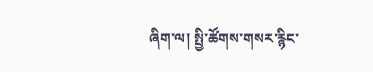ཞིག་ལ། སྤྱི་ཚོགས་གསར་རྙིང་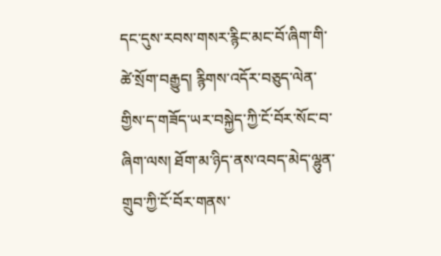དང་དུས་རབས་གསར་རྙིང་མང་བོ་ཞིག་གི་ཚེ་སྲོག་བརྒྱུད། རྙིགས་འདོར་བཅུད་ལེན་གྱིས་ད་གཟོད་ཡར་བསྐྱེད་ཀྱི་ངོ་བོར་སོང་བ་ཞིག་ལས། ཐོག་མ་ཉིད་ནས་འབད་མེད་ལྷུན་གྲུབ་ཀྱི་ངོ་བོར་གནས་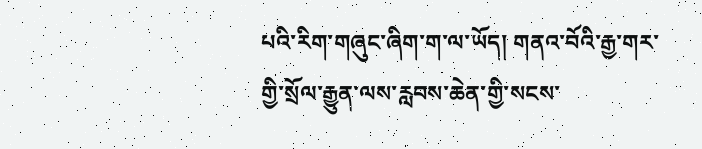པའི་རིག་གཞུང་ཞིག་ག་ལ་ཡོད། གནའ་བོའི་རྒྱ་གར་གྱི་སྲོལ་རྒྱུན་ལས་རླབས་ཆེན་གྱི་སངས་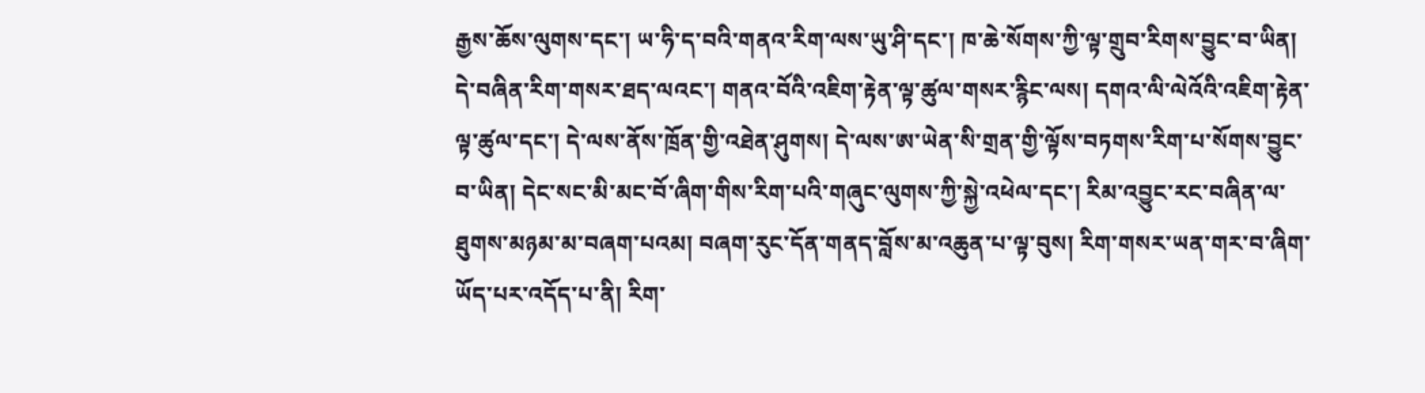རྒྱས་ཆོས་ལུགས་དང་། ཡ་ཧི་ད་བའི་གནའ་རིག་ལས་ཡུ་ཤི་དང་། ཁ་ཆེ་སོགས་ཀྱི་ལྟ་གྲུབ་རིགས་བྱུང་བ་ཡིན། དེ་བཞིན་རིག་གསར་ཐད་ལའང་། གནའ་བོའི་འཇིག་རྟེན་ལྟ་ཚུལ་གསར་རྙིང་ལས། དགའ་ལི་ལེའོའི་འཇིག་རྟེན་ལྟ་ཚུལ་དང་། དེ་ལས་ནོས་ཁྲོན་གྱི་འཐེན་ཤུགས། དེ་ལས་ཨ་ཡེན་སི་གྲན་གྱི་ལྟོས་བཏགས་རིག་པ་སོགས་བྱུང་བ་ཡིན། དེང་སང་མི་མང་བོ་ཞིག་གིས་རིག་པའི་གཞུང་ལུགས་ཀྱི་སྐྱེ་འཕེལ་དང་། རིམ་འབྱུང་རང་བཞིན་ལ་ཐུགས་མཉམ་མ་བཞག་པའམ། བཞག་རུང་དོན་གནད་བློས་མ་འཆུན་པ་ལྟ་བུས། རིག་གསར་ཡན་གར་བ་ཞིག་ཡོད་པར་འདོད་པ་ནི། རིག་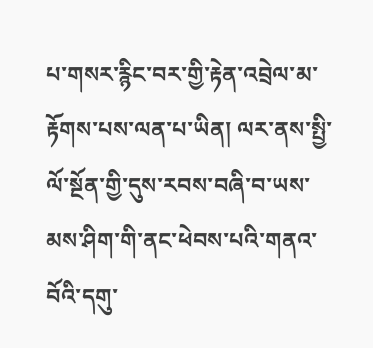པ་གསར་རྙིང་བར་གྱི་རྟེན་འབྲེལ་མ་རྟོགས་པས་ལན་པ་ཡིན། ལར་ནས་སྤྱི་ལོ་སྔོན་གྱི་དུས་རབས་བཞི་བ་ཡས་མས་ཤིག་གི་ནང་ཕེབས་པའི་གནའ་བོའི་དགུ་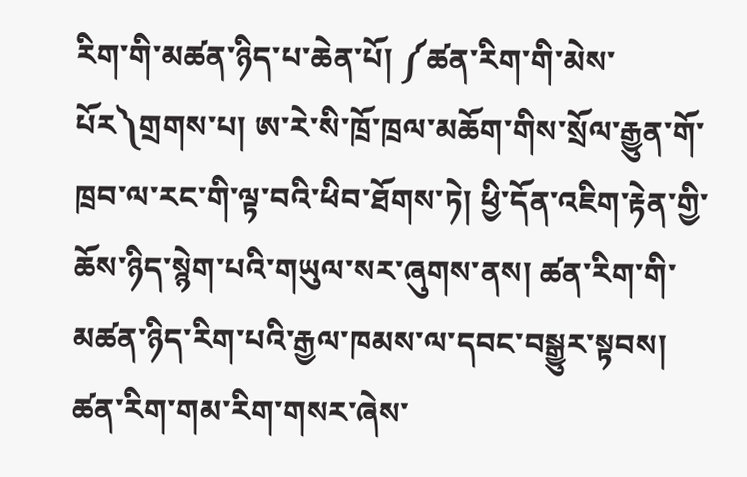རིག་གི་མཚན་ཉིད་པ་ཆེན་པོ། ༼ཚན་རིག་གི་མེས་པོར༽གྲགས་པ། ཨ་རེ་སི་ཁྲོ་ཁྲལ་མཆོག་གིས་སྲོལ་རྒྱུན་གོ་ཁྲབ་ལ་རང་གི་ལྟ་བའི་ཕིབ་ཐོགས་ཏེ། ཕྱི་དོན་འཇིག་རྟེན་གྱི་ཆོས་ཉིད་སྙེག་པའི་གཡུལ་སར་ཞུགས་ནས། ཚན་རིག་གི་མཚན་ཉིད་རིག་པའི་རྒྱལ་ཁམས་ལ་དབང་བསྒྱུར་སྟབས། ཚན་རིག་གམ་རིག་གསར་ཞེས་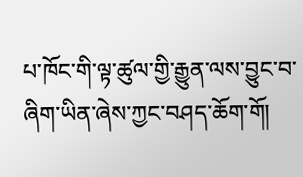པ་ཁོང་གི་ལྟ་ཚུལ་གྱི་རྒྱུན་ལས་བྱུང་བ་ཞིག་ཡིན་ཞེས་ཀྱང་བཤད་ཆོག་གོ།